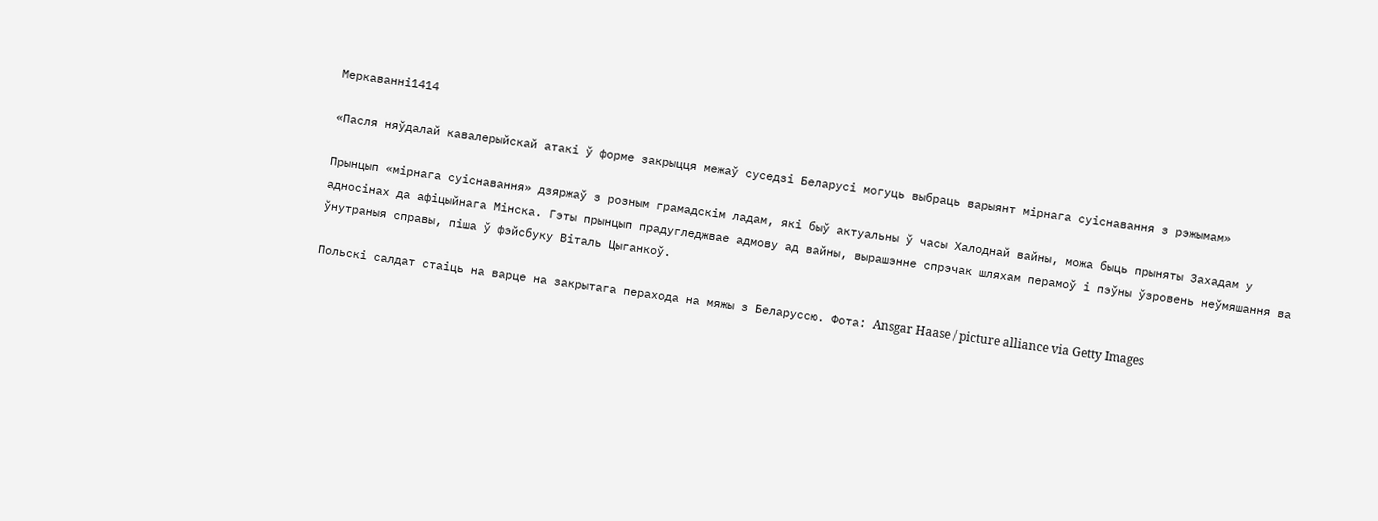Меркаванні1414

«Пасля няўдалай кавалерыйскай атакі ў форме закрыцця межаў суседзі Беларусі могуць выбраць варыянт мірнага суіснавання з рэжымам»

Прынцып «мірнага суіснавання» дзяржаў з розным грамадскім ладам, які быў актуальны ў часы Халоднай вайны, можа быць прыняты Захадам у адносінах да афіцыйнага Мінска. Гэты прынцып прадугледжвае адмову ад вайны, вырашэнне спрэчак шляхам перамоў і пэўны ўзровень неўмяшання ва ўнутраныя справы, піша ў фэйсбуку Віталь Цыганкоў.

Польскі салдат стаіць на варце на закрытага перахода на мяжы з Беларуссю. Фота: Ansgar Haase / picture alliance via Getty Images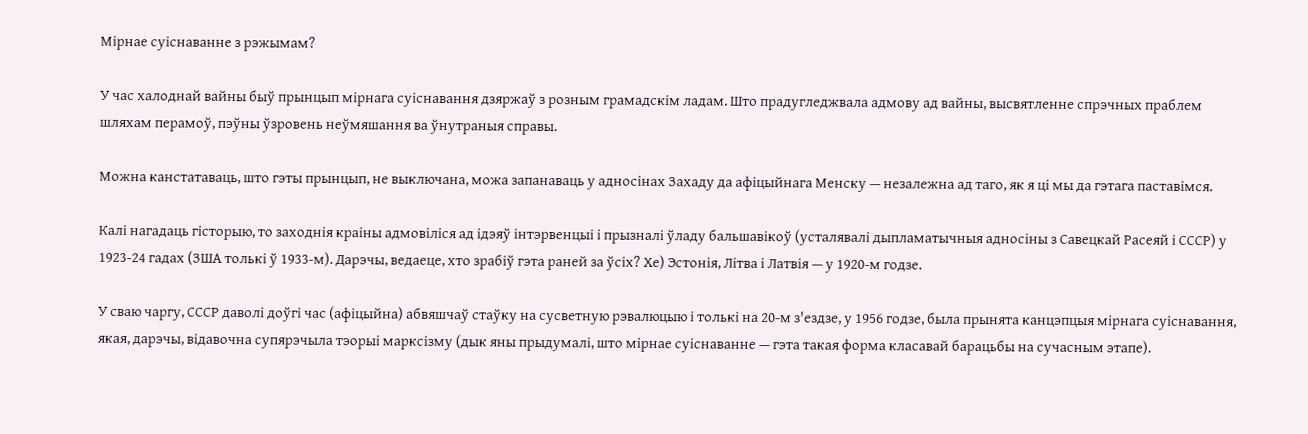Мірнае суіснаванне з рэжымам?

У час халоднай вайны быў прынцып мірнага суіснавання дзяржаў з розным грамадскім ладам. Што прадугледжвала адмову ад вайны, высвятленне спрэчных праблем шляхам перамоў, пэўны ўзровень неўмяшання ва ўнутраныя справы.

Можна канстатаваць, што гэты прынцып, не выключана, можа запанаваць у адносінах Захаду да афіцыйнага Менску — незалежна ад таго, як я ці мы да гэтага паставімся.

Калі нагадаць гісторыю, то заходнія краіны адмовіліся ад ідэяў інтэрвенцыі і прызналі ўладу бальшавікоў (усталявалі дыпламатычныя адносіны з Савецкай Расеяй і СССР) у 1923‑24 гадах (ЗША толькі ў 1933-м). Дарэчы, ведаеце, хто зрабіў гэта раней за ўсіх? Хе) Эстонія, Літва і Латвія — у 1920‑м годзе.

У сваю чаргу, СССР даволі доўгі час (афіцыйна) абвяшчаў стаўку на сусветную рэвалюцыю і толькі на 20‑м з'ездзе, у 1956 годзе, была прынята канцэпцыя мірнага суіснавання, якая, дарэчы, відавочна супярэчыла тэорыі марксізму (дык яны прыдумалі, што мірнае суіснаванне — гэта такая форма класавай барацьбы на сучасным этапе).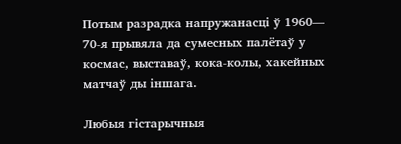Потым разрадка напружанасці ў 1960— 70‑я прывяла да сумесных палётаў у космас, выставаў, кока-колы, хакейных матчаў ды іншага.

Любыя гістарычныя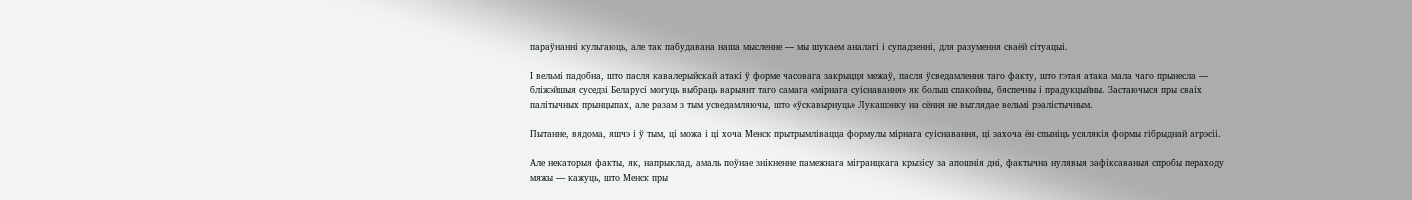параўнанні кульгаюць, але так пабудавана наша мысленне — мы шукаем аналагі і супадзенні, для разумення сваёй сітуацыі.

І вельмі падобна, што пасля кавалерыйскай атакі ў форме часовага закрыцця межаў, пасля ўсведамлення таго факту, што гэтая атака мала чаго прынесла — бліжэйшыя суседзі Беларусі могуць выбраць варыянт таго самага «мірнага суіснавання» як больш спакойны, бяспечны і прадукцыйны. Застаючыся пры сваіх палітычных прынцыпах, але разам з тым усведамляючы, што «ўскавырнуць» Лукашэнку на сёння не выглядае вельмі рэалістычным.

Пытанне, вядома, яшчэ і ў тым, ці можа і ці хоча Менск прытрымлівацца формулы мірнага суіснавання, ці захоча ён спыніць усялякія формы гібрыднай агрэсіі.

Але некаторыя факты, як, напрыклад, амаль поўнае знікненне памежнага мігранцкага крызісу за апошнія дні, фактычна нулявыя зафіксаваныя спробы пераходу мяжы — кажуць, што Менск пры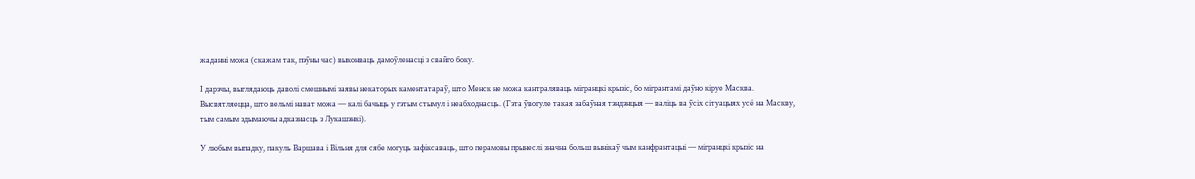жаданні можа (скажам так, пэўны час) выконваць дамоўленасці з свайго боку.

І дарэчы, выглядаюць даволі смешнымі заявы некаторых каментатараў, што Менск не можа кантраляваць мігранцкі крызіс, бо мігрантамі даўно кіруе Масква. Высвятляецца, што вельмі нават можа — калі бачыць у гэтым стымул і неабходнасць. (Гэта ўвогуле такая забаўная тэндэнцыя — валіць ва ўсіх сітуацыях усё на Маскву, тым самым здымаючы адказнасць з Лукашэнкі).

У любым выпадку, пакуль Варшава і Вільня для сябе могуць зафіксаваць, што перамовы прынеслі значна больш вынікаў чым канфрантацыі — мігранцкі крызіс на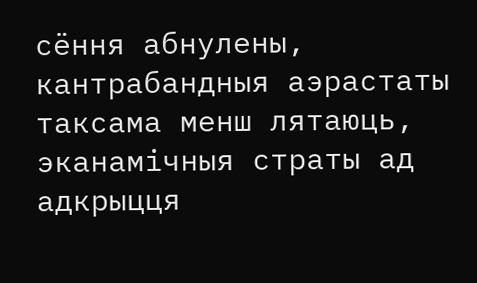сёння абнулены, кантрабандныя аэрастаты таксама менш лятаюць, эканамічныя страты ад адкрыцця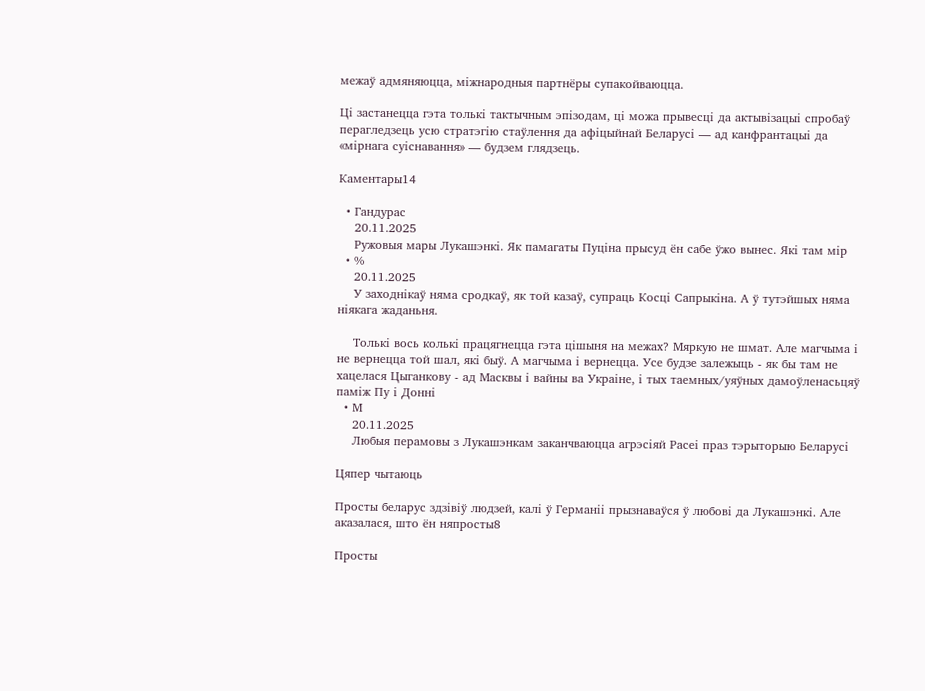межаў адмяняюцца, міжнародныя партнёры супакойваюцца.

Ці застанецца гэта толькі тактычным эпізодам, ці можа прывесці да актывізацыі спробаў перагледзець усю стратэгію стаўлення да афіцыйнай Беларусі — ад канфрантацыі да «мірнага суіснавання» — будзем глядзець.

Каментары14

  • Гандурас
    20.11.2025
    Ружовыя мары Лукашэнкі. Як памагаты Пуціна прысуд ён сабе ўжо вынес. Які там мір
  • %
    20.11.2025
    У заходнікаў няма сродкаў, як той казаў, супраць Косці Сапрыкіна. А ў тутэйшых няма ніякага жаданьня.

    Толькі вось колькі працягнецца гэта цішыня на межах? Мяркую не шмат. Але магчыма і не вернецца той шал, які быў. А магчыма і вернецца. Усе будзе залежыць - як бы там не хацелася Цыганкову - ад Масквы і вайны ва Украіне, і тых таемных/уяўных дамоўленасьцяў паміж Пу і Донні
  • М
    20.11.2025
    Любыя перамовы з Лукашэнкам заканчваюцца агрэсіяй Расеі праз тэрыторыю Беларусі

Цяпер чытаюць

Просты беларус здзівіў людзей, калі ў Германіі прызнаваўся ў любові да Лукашэнкі. Але аказалася, што ён няпросты8

Просты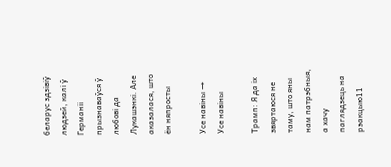беларус здзівіў людзей, калі ў Германіі прызнаваўся ў любові да Лукашэнкі. Але аказалася, што ён няпросты

Усе навіны →
Усе навіны

Трамп: Я да іх звяртаюся не таму, што яны нам патрэбныя, а хачу паглядзець на рэакцыю11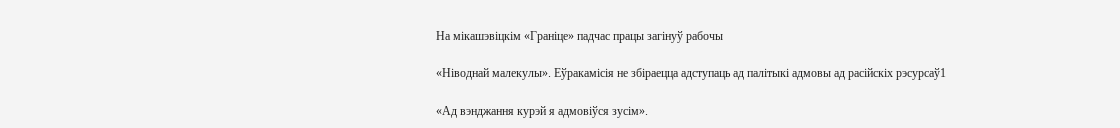На мікашэвіцкім «Граніце» падчас працы загінуў рабочы

«Ніводнай малекулы». Еўракамісія не збіраецца адступаць ад палітыкі адмовы ад расійскіх рэсурсаў1

«Ад вэнджання курэй я адмовіўся зусім».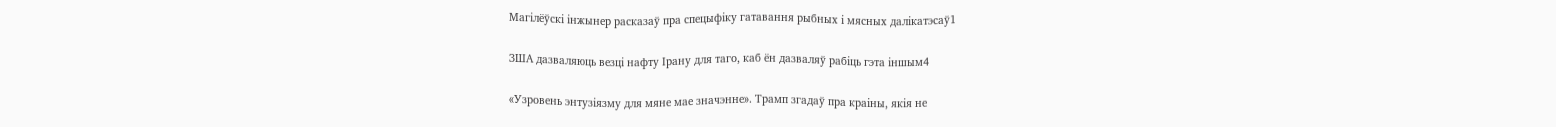Магілёўскі інжынер расказаў пра спецыфіку гатавання рыбных і мясных далікатэсаў1

ЗША дазваляюць везці нафту Ірану для таго, каб ён дазваляў рабіць гэта іншым4

«Узровень энтузіязму для мяне мае значэнне». Трамп згадаў пра краіны, якія не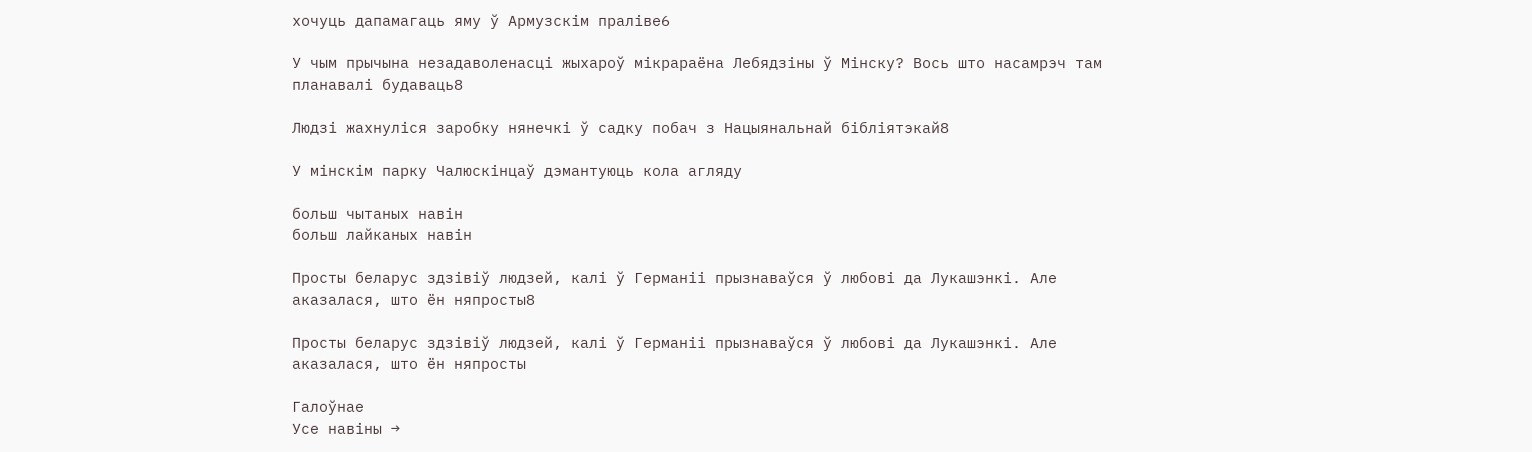хочуць дапамагаць яму ў Армузскім праліве6

У чым прычына незадаволенасці жыхароў мікрараёна Лебядзіны ў Мінску? Вось што насамрэч там планавалі будаваць8

Людзі жахнуліся заробку нянечкі ў садку побач з Нацыянальнай бібліятэкай8

У мінскім парку Чалюскінцаў дэмантуюць кола агляду

больш чытаных навін
больш лайканых навін

Просты беларус здзівіў людзей, калі ў Германіі прызнаваўся ў любові да Лукашэнкі. Але аказалася, што ён няпросты8

Просты беларус здзівіў людзей, калі ў Германіі прызнаваўся ў любові да Лукашэнкі. Але аказалася, што ён няпросты

Галоўнае
Усе навіны →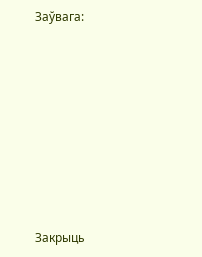Заўвага:









Закрыць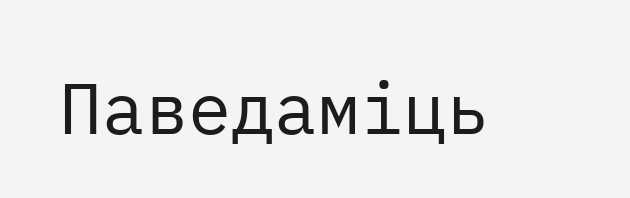Паведаміць